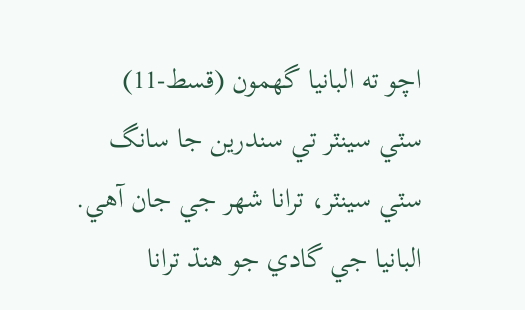اچو ته البانيا گهمون (قسط-11)
سٽي سينٽر تي سندرين جا سانگ
سٽي سينٽر، ترانا شهر جي جان آهي. البانيا جي گادي جو هنڌ ترانا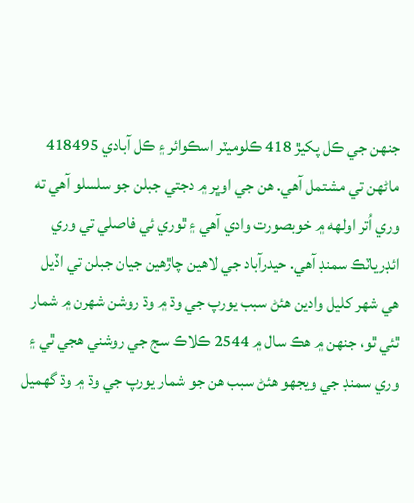جنهن جي ڪل پکيڙ 418 ڪلوميٽر اسڪوائر ۽ ڪل آبادي 418495 ماڻهن تي مشتمل آهي. هن جي اوڀر ۾ دجتي جبلن جو سلسلو آهي ته وري اُتر اولهه ۾ خوبصورت وادي آهي ۽ ٿوري ئي فاصلي تي وري ائڊرياٽڪ سمنڊ آهي. حيدرآباد جي لاهين چاڙهين جيان جبلن تي اڏيل هي شهر کليل وادين هئڻ سبب يورپ جي وڌ ۾ وڌ روشن شهرن ۾ شمار ٿئي ٿو، جنهن ۾ هڪ سال ۾ 2544 ڪلاڪ سج جي روشني هجي ٿي ۽ وري سمنڊ جي ويجهو هئڻ سبب هن جو شمار يورپ جي وڌ ۾ وڌ گهميل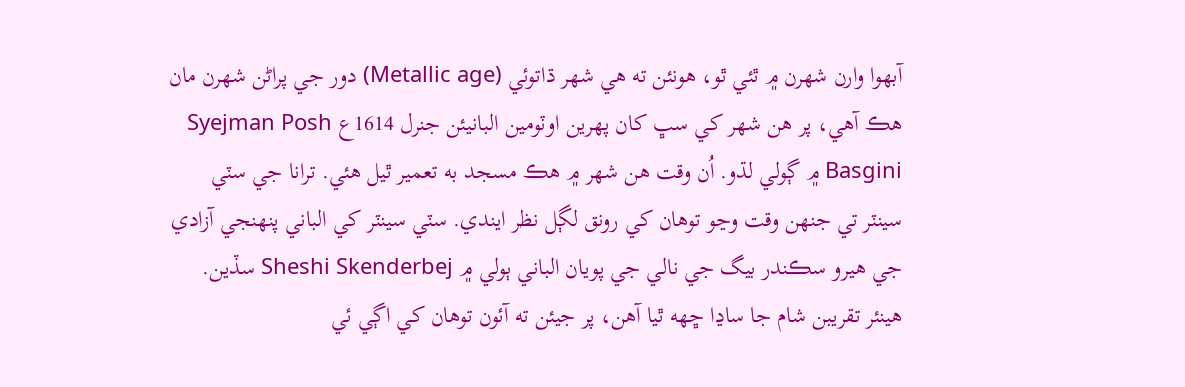آبهوا وارن شهرن ۾ ٿئي ٿو، هونئن ته هي شهر ڌاتوئي (Metallic age) دور جي پراڻن شهرن مان هڪ آهي، پر هن شهر کي سڀ کان پهرين اوٽومين البانيئن جنرل 1614ع Syejman Posh Basgini ۾ ڳولي لڌو. اُن وقت هن شهر ۾ هڪ مسجد به تعمير ٿيل هئي. ترانا جي سٽي سينٽر تي جنهن وقت وڃو توهان کي رونق لڳل نظر ايندي. سٽي سينٽر کي الباني پنهنجي آزادي جي هيرو سڪندر بيگ جي نالي جي پويان الباني ٻولي ۾ Sheshi Skenderbej سڏين. هينئر تقريبن شام جا ساڍا ڇهه ٿيا آهن، پر جيئن ته آئون توهان کي اڳي ئي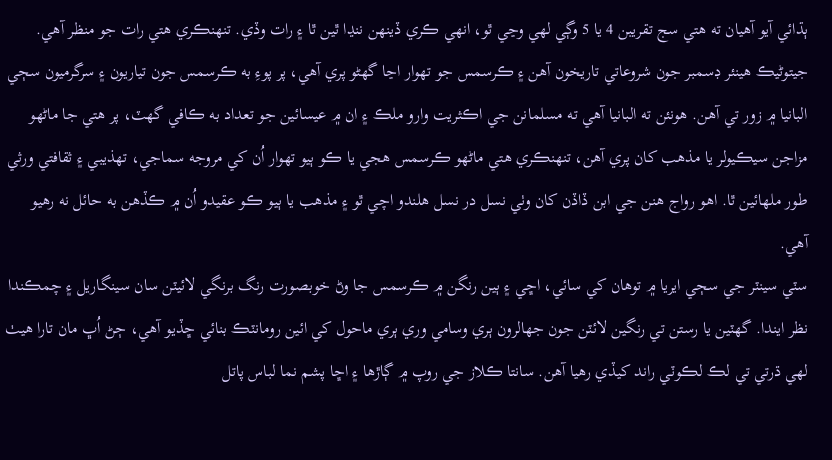ٻڌائي آيو آهيان ته هتي سج تقريبن 4 يا 5 وڳي لهي وڃي ٿو، انهي ڪري ڏينهن ننڍا ٿين ٿا ۽ رات وڏي. تنهنڪري هتي رات جو منظر آهي. جيتوڻيڪ هينئر ڊسمبر جون شروعاتي تاريخون آهن ۽ ڪرسمس جو تهوار اڃا گهڻو پري آهي، پر پوءِ به ڪرسمس جون تياريون ۽ سرگرميون سڄي البانيا ۾ زور تي آهن. هونئن ته البانيا آهي ته مسلمانن جي اڪثريت وارو ملڪ ۽ ان ۾ عيسائين جو تعداد به ڪافي گهٽ، پر هتي جا ماڻهو مزاجن سيڪيولر يا مذهب کان پري آهن، تنهنڪري هتي ماڻهو ڪرسمس هجي يا ڪو ٻيو تهوار اُن کي مروجه سماجي، تهذيبي ۽ ثقافتي ورثي طور ملهائين ٿا. اهو رواج هنن جي ابن ڏاڏن کان وٺي نسل در نسل هلندو اچي ٿو ۽ مذهب يا ٻيو ڪو عقيدو اُن ۾ ڪڏهن به حائل نه رهيو آهي.
سٽي سينٽر جي سڄي ايريا ۾ توهان کي سائي، اڇي ۽ ٻين رنگن ۾ ڪرسمس جا وڻ خوبصورت رنگ برنگي لائيٽن سان سينگاريل ۽ چمڪندا نظر ايندا. گهٽين يا رستن تي رنگين لائٽن جون جهالرون ٻري وسامي وري ٻري ماحول کي ائين رومانٽڪ بنائي ڇڏيو آهي، ڄڻ اُڀ مان تارا هيٺ لهي ڌرتي تي لڪ لڪوٽي راند کيڏي رهيا آهن. سانتا ڪلاز جي روپ ۾ ڳاڙها ۽ اڇا پشم نما لباس پاتل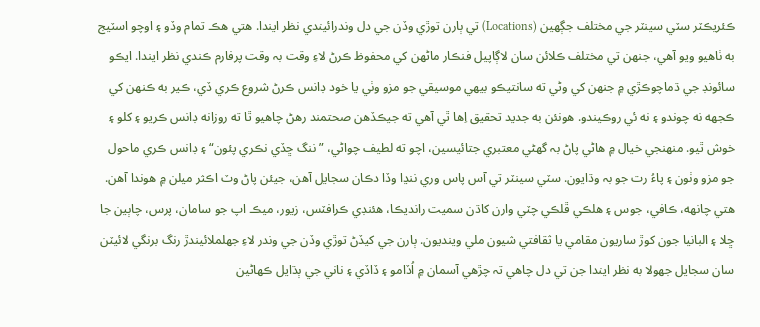ڪئريڪٽر سٽي سينٽر جي مختلف جڳهين (Locations) تي ٻارن توڙي وڏن جي دل وندرائيندي نظر ايندا. هتي هڪ تمام وڏو ۽ اوچو اسٽيج به ٺاهيو ويو آهي، جنهن تي مختلف ڪلائن سان لاڳاپيل فنڪار ماڻهن کي محفوظ ڪرڻ لاءِ وقت بہ وقت پرفارم ڪندي نظر ايندا. ايڪو سائونڊ جي ڌماچوڪڙي ۾ جنهن کي وڻي ته سانتيڪو بيهي موسيقي جو مزو وٺي يا خود ڊانس ڪرڻ شروع ڪري ڏي، ڪير به ڪنهن کي ڪجهه نه چوندو ۽ نه ئي روڪيندو. هونئن به جديد تحقيق اِها ٿي آهي ته جيڪڏهن صحتمند رهڻ چاهيو ٿا ته روزانه ڊانس ڪريو ۽ کلو ۽ خوش ٿيو. منهنجي خيال ۾ هاڻي پاڻ بہ گهڻي معتبري جتائيسين، اچو ته لطيف چواڻي، ”ننگ ڇڏي نڪري پئون“ ۽ ڊانس ڪري ماحول جو مزو وٺون ۽ پاءُ رت جو بہ وڌايون. سٽي سينٽر تي آس پاس وري ننڍا وڏا دڪان سجايل آهن، جيئن پاڻ وٽ اڪثر ميلن ۾ هوندا آهن. هتي چانهه، ڪافي، جوس ۽ هلڪي ڦلڪي چٽي وارن کاڌن سميت رانديڪا، هئنڊي ڪرافٽس، زيور، ميڪ اپ جو سامان، پرس، چاٻين جا ڇلا ۽ البانيا جون کوڙ ساريون مقامي يا ثقافتي شيون ملي وينديون. ٻارن جي کيڏڻ توڙي وڏن جي وندر لاءِ جهلملائيندڙ رنگ برنگي لائيٽن سان سجايل جهولا به نظر ايندا جن تي دل چاھي تہ چڙهي آسمان ۾ اُڏامو ۽ ڏاڏي ۽ ناني جي ٻڌايل ڪهاڻين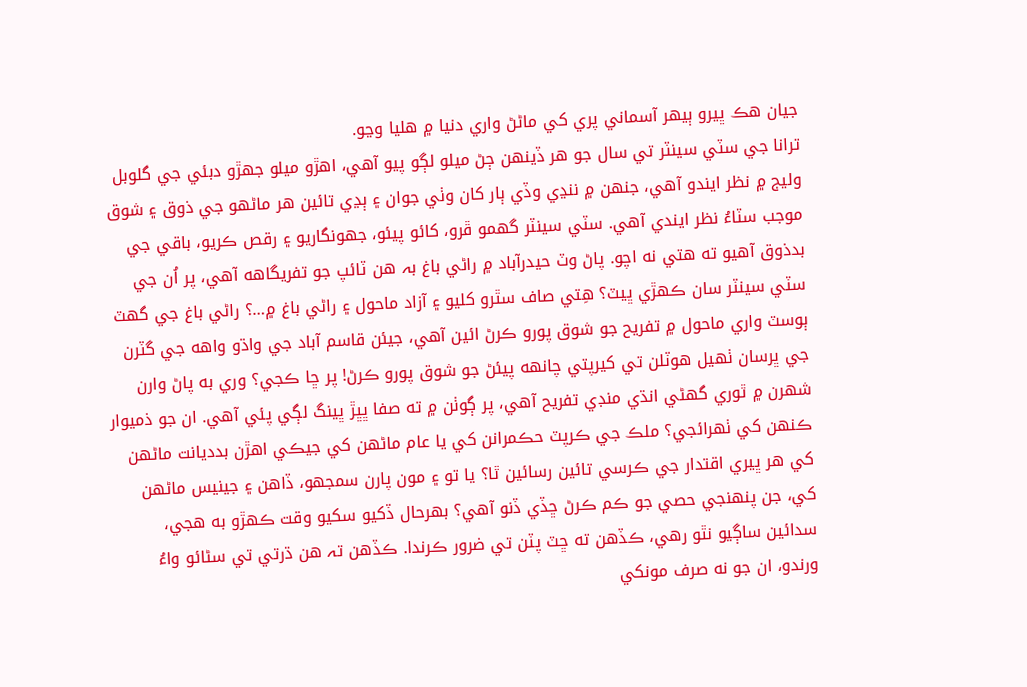جيان هڪ ڀيرو ٻيھر آسماني پري کي ماڻڻ واري دنيا ۾ هليا وڃو.
ترانا جي سٽي سينٽر تي سال جو هر ڏينهن ڄڻ ميلو لڳو پيو آهي، اهڙو ميلو جهڙو دبئي جي گلوبل وليج ۾ نظر ايندو آهي، جنهن ۾ ننڍي وڏي ٻار کان وٺي جوان ۽ ٻڍي تائين هر ماڻهو جي ذوق ۽ شوق موجب سٽاءُ نظر ايندي آهي. سٽي سينٽر گهمو ڦرو، کائو پيئو، جهونگاريو ۽ رقص ڪريو، باقي جي بدذوق آهيو ته هتي نه اچو. پاڻ وٽ حيدرآباد ۾ راڻي باغ بہ ھن ٽائپ جو تفريگاهه آهي، پر اُن جي سٽي سينٽر سان ڪهڙي ڀيٽ؟ هِتي صاف سٿرو کليو ۽ آزاد ماحول ۽ راڻي باغ ۾…؟ راڻي باغ جي گهٽ ٻوسٽ واري ماحول ۾ تفريح جو شوق پورو ڪرڻ ائين آهي، جيئن قاسم آباد جي واڌو واهه جي گٽرن جي ڀرسان ٺهيل هوٽلن تي کيرپتي چانهه پيئڻ جو شوق پورو ڪرڻ! پر ڇا ڪجي؟ وري به پاڻ وارن شهرن ۾ ٿوري گهڻي انڌي منڊي تفريح آهي، پر ڳوٺن ۾ ته صفا ڀڀڙ ڀينگ لڳي پئي آهي. ان جو ذميوار ڪنهن کي ٺهرائجي؟ ملڪ جي ڪرپٽ حڪمرانن کي يا عام ماڻهن کي جيڪي اهڙن بدديانت ماڻهن کي ھر ڀيري اقتدار جي ڪرسي تائين رسائين ٿا؟ يا تو ۽ مون پارن سمجهو، ڏاهن ۽ جينيس ماڻهن کي، جن پنهنجي حصي جو ڪم ڪرڻ ڇڏي ڏنو آهي؟ بهرحال ڏکيو سکيو وقت ڪهڙو به هجي، سدائين ساڳيو نٿو رهي، ڪڏهن ته ڇٽ پٽن تي ضرور ڪرندا. ڪڏھن تہ ھن ڌرتي تي سڻائو واءُ ورندو، ان جو نه صرف مونکي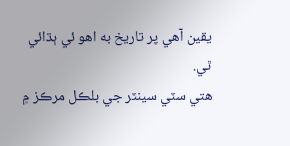يقين آهي پر تاريخ به اهو ئي ٻڌائي ٿي.
هتي سٽي سينٽر جي بلڪل مرڪز ۾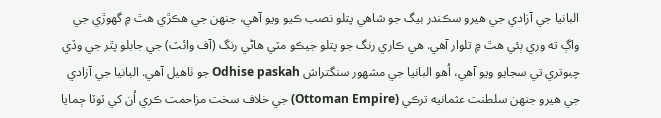البانيا جي آزادي جي هيرو سڪندر بيگ جو شاهي پتلو نصب ڪيو ويو آهي، جنهن جي هڪڙي هٿ ۾ گهوڙي جي واڳ ته وري ٻئي هٿ ۾ تلوار آهي. هي ڪاري رنگ جو پتلو جيڪو مٽي هاڻي رنگ (آف وائٽ) جي جابلو پٿر جي وڏي چبوتري تي سجايو ويو آهي، اُهو البانيا جي مشهور سنگتراش Odhise paskah جو ٺاهيل آهي. البانيا جي آزادي جي هيرو جنهن سلطنت عثمانيه ترڪي (Ottoman Empire) جي خلاف سخت مزاحمت ڪري اُن کي ٽوٽا ڄمايا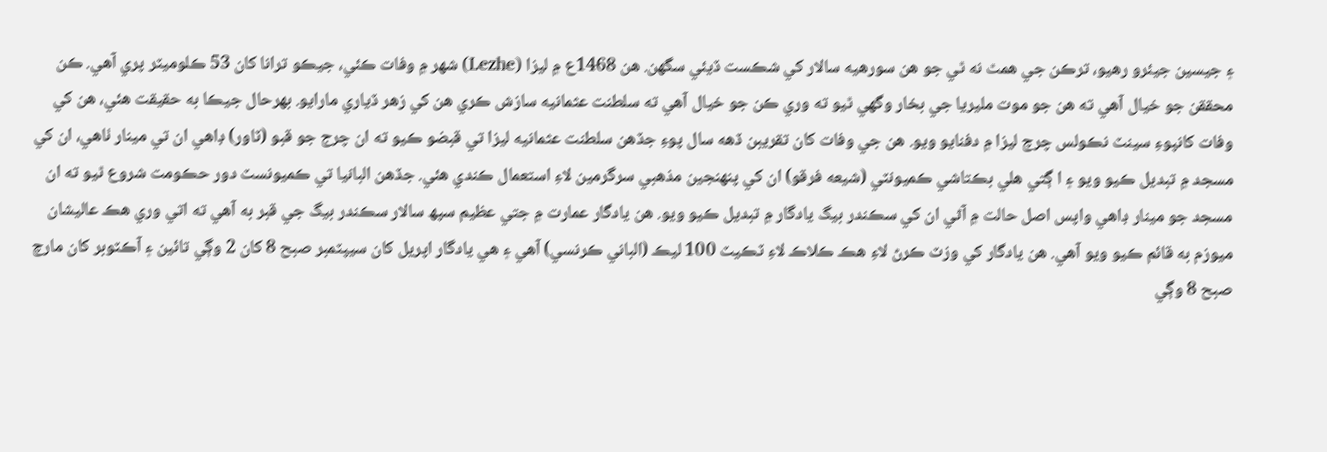۽ جيسين جيئرو رهيو، ترڪن جي همٿ نه ٿي جو هن سورهيه سالار کي شڪست ڏيئي سگهن. هن 1468ع ۾ ليزا (Lezhe) شهر ۾ وفات ڪئي، جيڪو ترانا کان 53 ڪلوميٽر پري آهي. ڪن محققن جو خيال آهي ته هن جو موت مليريا جي بخار وگهي ٿيو ته وري ڪن جو خيال آهي ته سلطنت عثمانيه سازش ڪري هن کي زهر ڏياري مارايو. بهرحال جيڪا به حقيقت هئي، هن کي وفات کانپوءِ سينٽ نڪولس چرچ ليزا ۾ دفنايو ويو. هن جي وفات کان تقريبن ڏهه سال پوءِ جڏهن سلطنت عثمانيه ليزا تي قبضو ڪيو ته ان چرج جو قبو (ٽاور) ڊاهي ان تي مينار ٺاهي، ان کي مسجد ۾ تبديل ڪيو ويو ۽ ا ڳتي ھلي بڪتاشي ڪميونٽي (شيعه فرقو) ان کي پنهنجين مذھبي سرگرمين لاءِ استعمال ڪندي ھئي. جڏهن البانيا تي ڪميونسٽ دور حڪومت شروع ٿيو ته ان مسجد جو مينار ڊاهي واپس اصل حالت ۾ آڻي ان کي سڪندر بيگ يادگار ۾ تبديل ڪيو ويو. هن يادگار عمارت ۾ جتي عظيم سپھ سالار سڪندر بيگ جي قبر به آهي ته اتي وري هڪ عاليشان ميوزم به قائم ڪيو ويو آهي. هن يادگار کي وزٽ ڪرڻ لاءِ هڪ ڪلاڪ لاءِ ٽڪيٽ 100 ليڪ (الباني ڪرنسي) آهي ۽ هي يادگار اپريل کان سيپٽمبر صبح 8 کان 2 وڳي تائين ۽ آڪٽوبر کان مارچ صبح 8 وڳي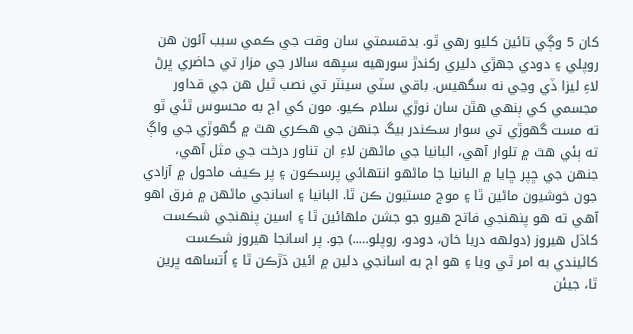کان 5 وڳي تائين کليو رهي ٿو. بدقسمتي سان وقت جي ڪمي سبب آئون هن روپلي ۽ دودي جهڙي دليري رکندڙ سورهيه سپهه سالار جي مزار تي حاضري ڀرڻ لاءِ ليزا ڏي وڃي نه سگهيس. باقي سٽي سينٽر تي نصب ٿيل هن جي قداور مجسمي کي ٻنهي هٿن سان نوڙي سلام ڪيو. مون کي اڄ به محسوس ٿئي ٿو ته مست گهوڙي تي سوار سڪندر بيگ جنهن جي هڪري هٿ ۾ گهوڙي جي واڳ ته ٻئي هٿ ۾ تلوار آهي، البانيا جي ماڻهن لاءِ ان تناور درخت جي مثل آهي، جنهن جي ڇپر ڇايا ۾ البانيا جا ماڻهو انتهائي پرسڪون ۽ پر ڪيف ماحول ۾ آزادي جون خوشيون ماڻين ٿا ۽ موج مستيون ڪن ٿا. البانيا ۽ اسانجي ماڻهن ۾ فرق اهو آهي ته هو پنهنجي فاتح هيرو جو جشن ملهائين ٿا ۽ اسين پنهنجي شڪست کاڌل هيروز (دولهه دريا خان، دودو، روپلو…..) جو. پر اسانجا هيروز شڪست کائيندي به امر ٿي ويا ۽ هو اڄ به اسانجي دلين ۾ ائين ڌڙڪن ٿا ۽ اُتساهه ڀرين ٿا، جيئن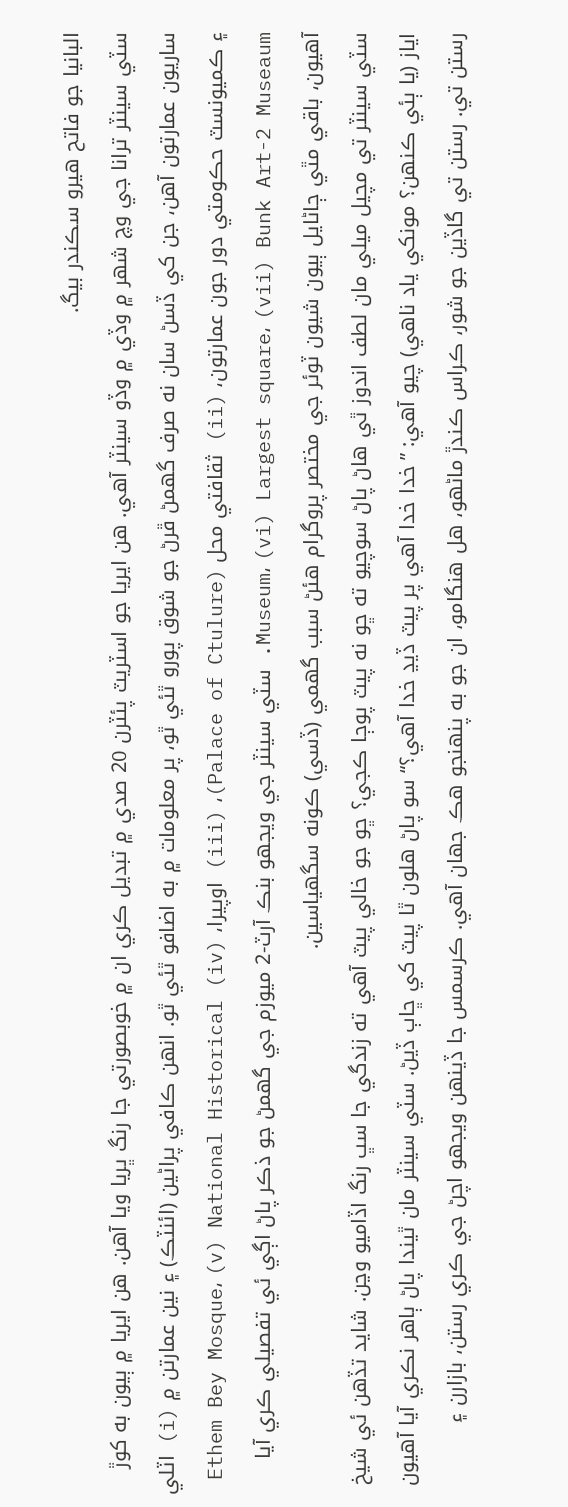البانيا جو فاتح هيرو سڪندر بيگ.
سٽي سينٽر ترانا جي وچ شهر ۾ وڏي ۾ وڏو سينٽر آهي. هن ايريا جو اسٽريٽ پئٽرن 20 صدي ۾ تبديل ڪري ان ۾ خوبصورتي جا رنگ ڀريا ويا آهن. هن ايريا ۾ ٻيون به کوڙ ساريون عمارتون آهن، جن کي ڏسڻ سان نه صرف گهمڻ ڦرڻ جو شوق پورو ٿئي ٿو، پر معلومات ۾ به اضافو ٿئي ٿو. انهن ڪافي پراڻين (ائنٽڪ) ۽ نين عمارتن ۾ (i) اٽلي ۽ ڪميونسٽ حڪومتي دور جون عمارتون، (ii) ثقافتي محل (Palace of Ctulure)، (iii) اوپيرا، (iv) Ethem Bey Mosque، (v) National Historical Museum، (vi) Largest square، (vii) Bunk Art-2 Museaum. سٽي سينٽر جي ويجهو بنڪ آرٽ-2 ميوزم جي گهمڻ جو ذڪر پاڻ اڳي ئي تفصيلي ڪري آيا آهيون، باقي مٿي ڄاڻايل ٻيون شيون ٽوئر جي مختصر پروگرام هئڻ سبب گهمي (ڏسي) ڪونه سگهياسين.
سٽي سينٽر تي مچيل ميلي مان لطف اندوز ٿي هاڻ پاڻ سوچيو ته ڇو نه پيٽ پوڄا ڪجي؟ ڇو جو خالي پيٽ آهي ته زندگي جا سڀ رنگ اڏاميو وڃن. شايد تڏهن ئي شيخ اياز (يا ٻئي ڪنهن؟ مونکي ياد ناهي) چيو آهي: ”خدا خدا آهي پر پيٽ ڏيڍ خدا آهي؟“ سو پاڻ هلون ٿا پيٽ کي ڇاٻ ڏيڻ. سٽي سينٽر مان ٿيندا پاڻ ٻاهر نڪري آيا آهيون رستن تي. رستن تي گاڏين جو شور، ڪراس ڪندڙ ماڻھو، هل هنگامو، ان جو به پنهنجو ھڪ جهان آهي. ڪرسمس جا ڏينهن ويجهو اچڻ جي ڪري رستن، بازارن ۽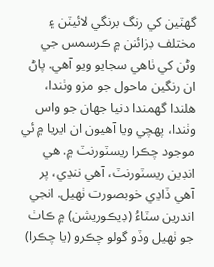گهٽين کي رنگ برنگي لائيٽن ۽ مختلف ڊزائنن ۾ ڪرسمس جي وڻن کي ٺاھي سجايو ويو آهي. پاڻ ان رنگين ماحول جو مزو وٺندا، ھلندا گھمندا دنيا جھان جو واس وٺندا، پھچي ويا آھيون ان ايريا ۾ ئي موجود چڪرا ريسٽورنٽ ۾. هي انڊين ريسٽورنٽ، آهي ننڍي، پر آهي ڏاڍي خوبصورت ٺهيل. انجي اندرين سٽاءُ (ڊيڪوريشن) ۾ ڪاٺ جو ٺهيل وڏو گولو چڪرو (يا چڪرا)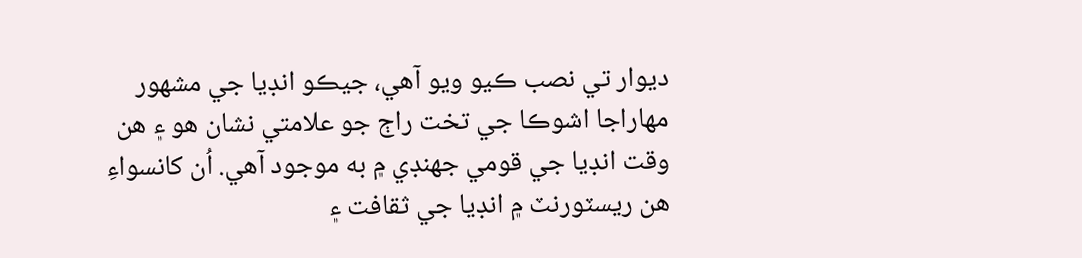ديوار تي نصب ڪيو ويو آهي، جيڪو انڊيا جي مشهور مهاراجا اشوڪا جي تخت راڄ جو علامتي نشان هو ۽ هن وقت انڊيا جي قومي جهنڊي ۾ به موجود آهي. اُن کانسواءِ ھن ريسٽورنٽ ۾ انڊيا جي ثقافت ۽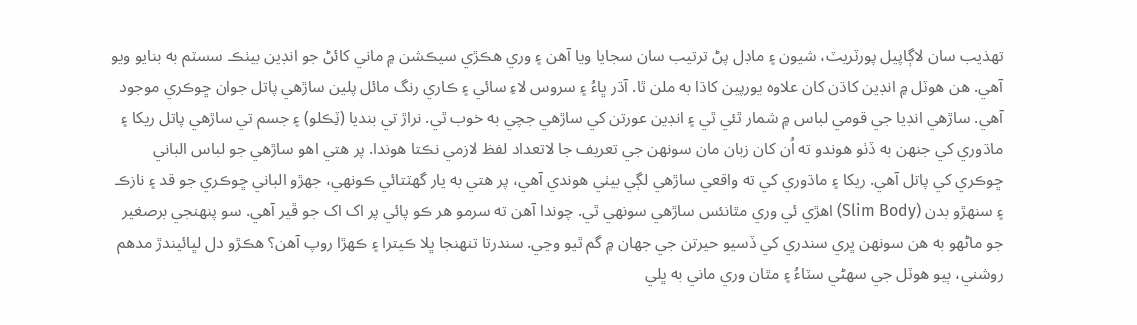تهذيب سان لاڳاپيل پورٽريٽ، شيون ۽ ماڊل پڻ ترتيب سان سجايا ويا آهن ۽ وري هڪڙي سيڪشن ۾ ماني کائڻ جو انڊين بيٺڪ سسٽم به بنايو ويو آهي. هن هوٽل ۾ انڊين کاڌن کان علاوه يورپين کاڌا به ملن ٿا. آڌر ڀاءُ ۽ سروس لاءِ سائي ۽ ڪاري رنگ مائل پلين ساڙهي پاتل جوان ڇوڪري موجود آهي. ساڙهي انڊيا جي قومي لباس ۾ شمار ٿئي ٿي ۽ انڊين عورتن کي ساڙهي جچي به خوب ٿي. نراڙ تي بنديا (ٽِڪلو) ۽ جسم تي ساڙهي پاتل ريکا ۽ ماڌوري کي جنهن به ڏٺو هوندو ته اُن کان زبان مان سونهن جي تعريف جا لاتعداد لفظ لازمي نڪتا هوندا. پر هتي اهو ساڙهي جو لباس الباني ڇوڪري کي پاتل آهي. ريکا ۽ ماڌوري کي ته واقعي ساڙهي لڳي بيٺي هوندي آهي، پر هتي به يار گهٽتائي ڪونهي، جهڙو الباني ڇوڪري جو قد ۽ نازڪ ۽ سنهڙو بدن (Slim Body) اهڙي ئي وري مٿانئس ساڙهي سونهي ٿي. چوندا آهن ته سرمو هر ڪو پائي پر اک اک جو ڦير آهي. سو پنهنجي برصغير جو ماڻهو به هن سونهن ڀري سندري کي ڏسيو حيرتن جي جهان ۾ گم ٿيو وڃي. سندرتا تنهنجا ڀلا ڪيترا ۽ ڪهڙا روپ آهن؟ هڪڙو دل لڀائيندڙ مدهم روشني، ٻيو هوٽل جي سهڻي سٽاءُ ۽ مٿان وري ماني به ڀلي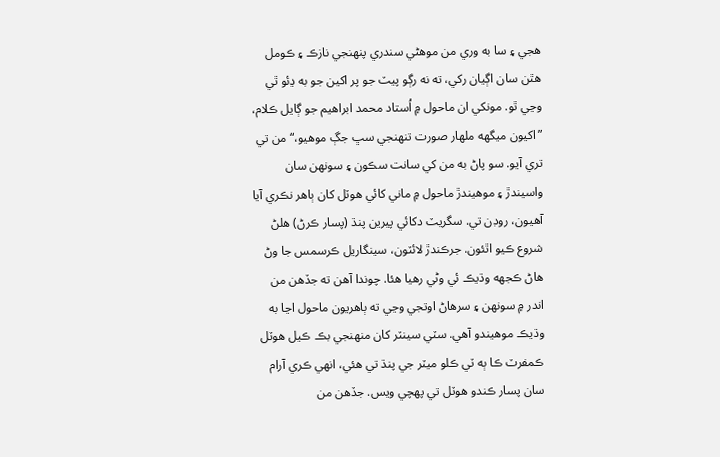هجي ۽ سا به وري من موهڻي سندري پنهنجي نازڪ ۽ ڪومل هٿن سان اڳيان رکي، ته نه رڳو پيٽ جو پر اکين جو به ڍئو ٿي وڃي ٿو. مونکي ان ماحول ۾ اُستاد محمد ابراهيم جو ڳايل ڪلام، ”اکيون ميگهه ملهار صورت تنهنجي سڀ جڳ موهيو،“ من تي تري آيو. سو پاڻ به من کي سانت سڪون ۽ سونهن سان واسيندڙ ۽ موهيندڙ ماحول ۾ ماني کائي هوٽل کان ٻاهر نڪري آيا آهيون، روڊن تي. سگريٽ دکائي پيرين پنڌ (پسار ڪرڻ) هلڻ شروع ڪيو اٿئون. جرڪندڙ لائٽون، سينگاريل ڪرسمس جا وڻ هاڻ ڪجهه وڌيڪ ئي وڻي رهيا هئا. چوندا آهن ته جڏهن من اندر ۾ سونهن ۽ سرهاڻ اوتجي وڃي ته ٻاهريون ماحول اڃا به وڌيڪ موهيندو آهي. سٽي سينٽر کان منهنجي بڪ ڪيل هوٽل ڪمفرٽ ڪا ٻه ٽي ڪلو ميٽر جي پنڌ تي هئي، انهي ڪري آرام سان پسار ڪندو هوٽل تي پهچي ويس. جڏهن من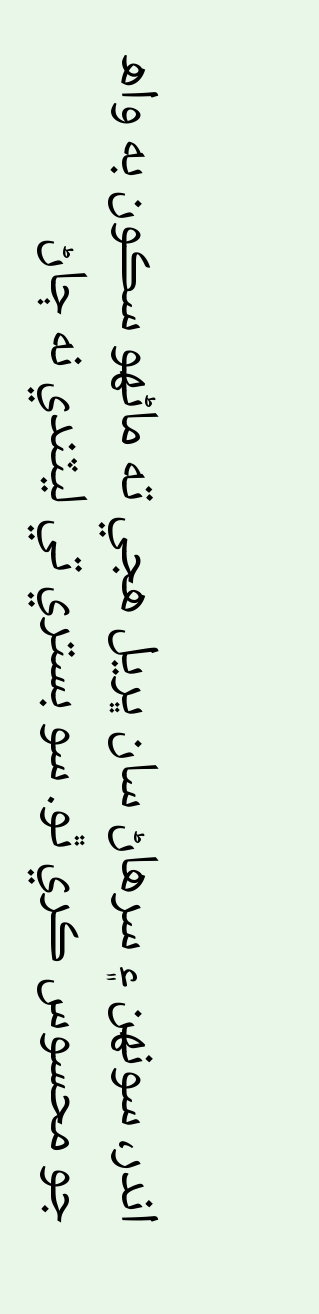اندر، سونهن ۽ سرهاڻ سان ڀريل هجي ته ماڻهو سڪون به واھ جو محسوس ڪري ٿو. سو بستري تي ليٽندي نه ڄاڻ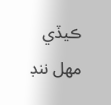ڪيڏي مهل ننڊ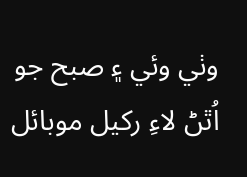وٺي وئي ۽ صبح جو اُٿڻ لاءِ رکيل موبائل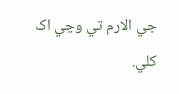جي الارم تي وڃي اک کلي.